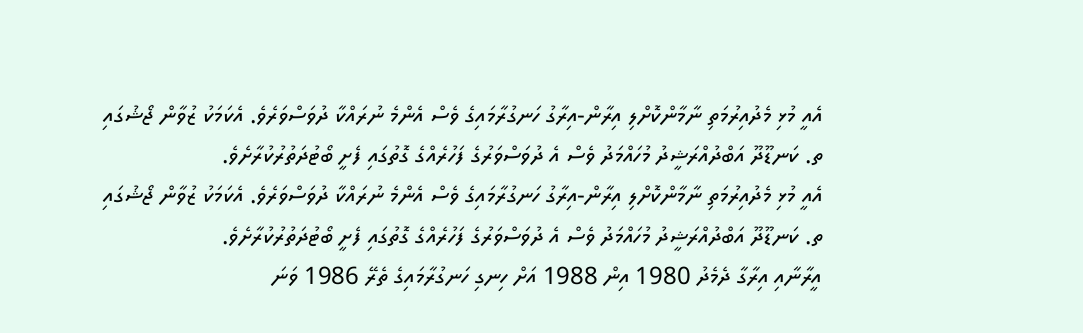އެއީ މުޅި މެދުއިރުމަތި ނާމާންކޮށްލި އިރާން-އިރާގު ހަނގުރާމައިގެ ވެސް އެންމެ ނުރައްކާ ދުވަސްވަރެވެ. އެކަމަކު ޒުވާން ޖޯޝުގައި ތ. ކަނޑޫދޫ އަބްދުއްރަޝީދު މުހައްމަދު ވެސް އެ ދުވަސްވަރުގެ ފަހުރެއްގެ ގޮތުގައި ފެށީ ބޯޓުދަތުރުކުރާށެވެ.
އެއީ މުޅި މެދުއިރުމަތި ނާމާންކޮށްލި އިރާން-އިރާގު ހަނގުރާމައިގެ ވެސް އެންމެ ނުރައްކާ ދުވަސްވަރެވެ. އެކަމަކު ޒުވާން ޖޯޝުގައި ތ. ކަނޑޫދޫ އަބްދުއްރަޝީދު މުހައްމަދު ވެސް އެ ދުވަސްވަރުގެ ފަހުރެއްގެ ގޮތުގައި ފެށީ ބޯޓުދަތުރުކުރާށެވެ.
އީރާނާއި އިރާގާ ދެމެދު 1980 އިން 1988 އަށް ހިނގި ހަނގުރާމައިގެ ތެރޭ 1986 ވަނަ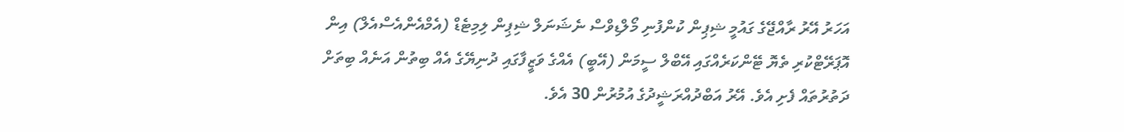އަހަރު އޭރު ރާއްޖޭގެ ގައުމީ ޝިޕިން ކުންފުނި މޯލްޑިވްސް ނެޝަނަލް ޝިޕިން ލިމިޓެޑް (އެމްއެންއެސްއެލް) އިން އޮޕަރޭޓްކުރި ތެޔޮ ޓޭންކަރެއްގައި އޭބްލް ސީމަން (އޭބީ) އެއްގެ ވަޒީފާގައި ދުނިޔޭގެ އެއް ބިތުން އަނެއް ބިތަށް ދަތުރުތައް ފެށި އެވެ. އޭރު އަބްދުއްރަޝީދުގެ އުމުރުން 30 އެވެ.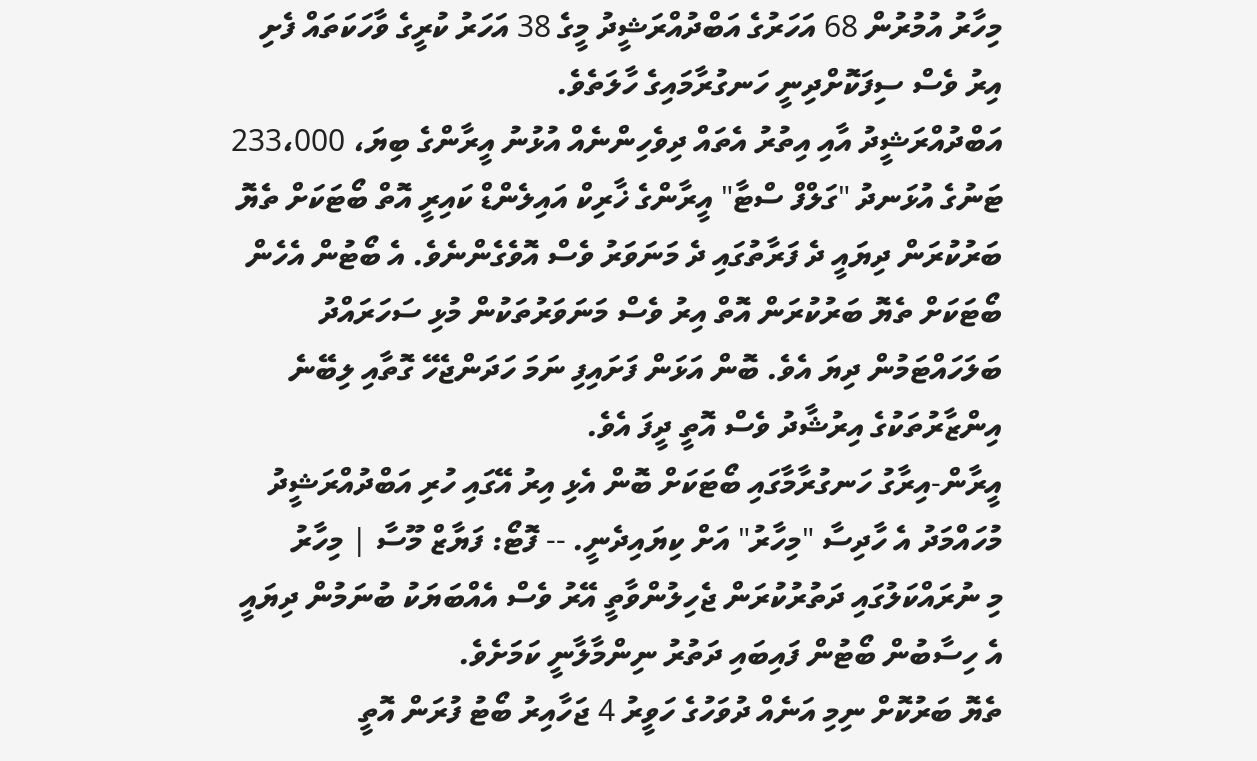މިހާރު އުމުރުން 68 އަހަރުގެ އަބްދުއްރަޝީދު މީގެ 38 އަހަރު ކުރީގެ ވާހަކަތައް ފެށި އިރު ވެސް ސިފަކޮށްދިނީ ހަނގުރާމައިގެ ހާލަތެވެ.
އަބްދުއްރަޝީދު އާއި އިތުރު އެތައް ދިވެހިންނެއް އުޅުނު އީރާންގެ ބިޔަ، 233،000 ޓަނުގެ އުޅަނދު "ގަލްފް ސްޓާ" އީރާންގެ ޚާރިކް އައިލެންޑް ކައިރީ އޮތް ބޯޓަކަށް ތެޔޮ ބަރުކުރަން ދިޔައީ ދެ ފަރާތުގައި ދެ މަނަވަރު ވެސް އޮވެގެންނެވެ. އެ ބޯޓުން އެހެން ބޯޓަކަށް ތެޔޮ ބަރުކުރަން އޮތް އިރު ވެސް މަނަވަރުތަކުން މުޅި ސަހަރައްދު ބަލަހައްޓަމުން ދިޔަ އެވެ. ބޮން އަޅަން ފަށައިފި ނަމަ ހަދަންޖެހޭ ގޮތާއި ލިބޭނެ އިންޒާރުތަކުގެ އިރުޝާދު ވެސް އޮތީ ދީފަ އެވެ.
އީރާން-އިރާގު ހަނގުރާމާގައި ބޯޓަކަށް ބޮން އެޅި އިރު އޭގައި ހުރި އަބްދުއްރަޝީދު މުހައްމަދު އެ ހާދިސާ "މިހާރު" އަށް ކިޔައިދެނީ. -- ފޮޓޯ: ފަޔާޒް މޫސާ | މިހާރު
މި ނުރައްކަލުގައި ދަތުރުކުރަން ޖެހިލުންވާތީ އޭރު ވެސް އެއްބަޔަކު ބުނަމުން ދިޔައީ އެ ހިސާބުން ބޯޓުން ފައިބައި ދަތުރު ނިންމާލާނީ ކަމަށެވެ.
ތެޔޮ ބަރުކޮށް ނިމި އަނެއް ދުވަހުގެ ހަވީރު 4 ޖަހާއިރު ބޯޓު ފުރަން އޮތީ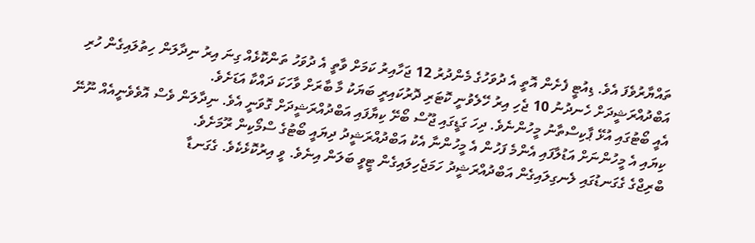ތައްޔާރުވެފަ އެވެ. ޑިއުޓީ ފެށެން އޮތީ އެ ދުވަހުގެ މެންދުރު 12 ޖަހާއިރު ކަމަށް ވާތީ އެ ދުވަހު ތަންކޮޅެއް ގިނަ އިރު ނިދާލަން ހިތުލައިގެން ހުރި އަބްދުއްރަޝީދަށް ހެނދުނު 10 ޖެހި އިރު ހޭލެވުނީ ކޮޓަރި ދޮރުކައިރީ ބަޔަކު މާ ބާރަށް ވާހަކަ ދައްކާ އަޑަށެވެ.
އެއީ ބޯޓުގައި އުޅޭ ޕާކިސްތާނު މީހުންނެވެ. ދިހަ ގަޑީގައި ޖޫސް ބޯށޭ ކިޔާފައި އަބްދުއްރަޝީދަށް ގޮވަނީ އެވެ. ނިދާލަން ވެސް އޮވެވެނީއެއް ނޫނޭ ކިޔައި އެ މީހުންނަށް އަޑުލާފައި އެންމެ ފަހުން އެ މީހުންނާ އެކު އަބްދުއްރަޝީދު ދިޔައީ ބޯޓުގެ ސްމޯކިން ރޫމަށެވެ.
ބްރިޖްގެ ގެގަނޑުގައި ލެނގިލައިގެން އަބްދުއްރަޝީދު ހަމަޖެހިލައިގެން ޓީވީ ބަލަން އިނެވެ. ވީ އިރުކޮޅެކެވެ. ގެގަނޑާ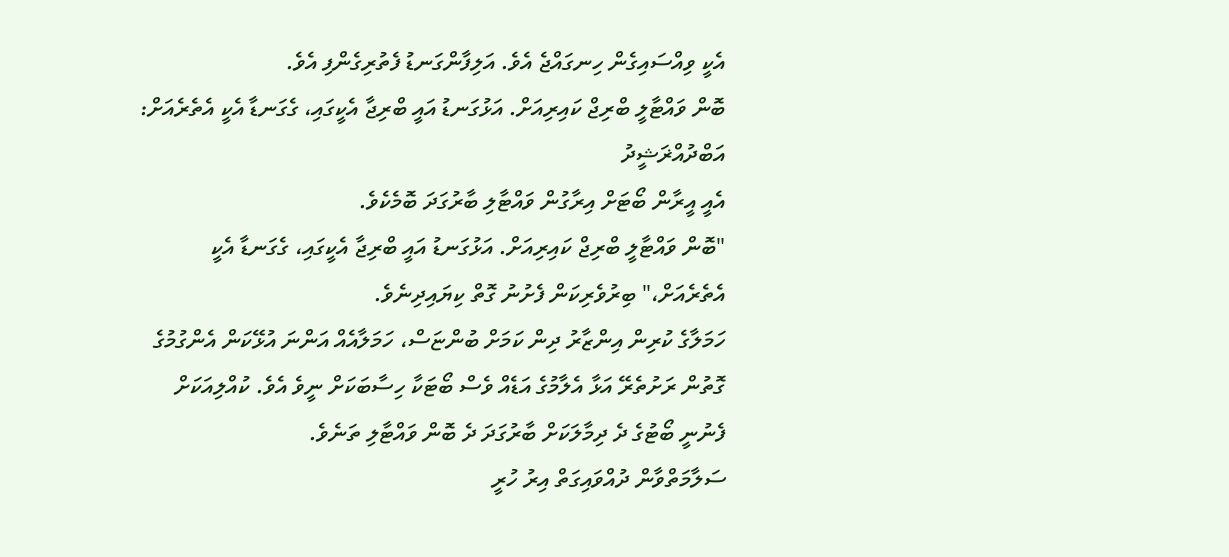އެކީ ވިއްސައިގެން ހިނގައްޖެ އެވެ. އަލިފާންގަނޑު ފެތުރިގެންފި އެވެ.
ބޮން ވައްޓާލީ ބްރިޖް ކައިރިއަށް. އަޅުގަނޑު އައީ ބްރިޖާ އެކީގައި، ގެގަނޑާ އެކީ އެތެރެއަށް: އަބްދުއްޜަޝީދު
އެއީ އީރާން ބޯޓަށް އިރާގުން ވައްޓާލި ބާރުގަދަ ބޮމެކެވެ.
"ބޮން ވައްޓާލީ ބްރިޖް ކައިރިއަށް. އަޅުގަނޑު އައީ ބްރިޖާ އެކީގައި، ގެގަނޑާ އެކީ އެތެރެއަށް،" ބިރުވެރިކަން ފެށުނު ގޮތް ކިޔައިދިނެވެ.
ހަމަލާގެ ކުރިން އިންޒާރު ދިން ކަމަށް ބުންޏަސް، ހަމަލާއެއް އަންނަ އުޅޭކަން އެންގުމުގެ ގޮތުން ރަށުތެރޭ އަޅާ އެލާމުގެ އަޑެއް ވެސް ބޯޓަކާ ހިސާބަކަށް ނީވެ އެވެ. ކުއްލިއަކަށް ފެނުނީ ބޯޓުގެ ދެ ދިމާލަކަށް ބާރުގަދަ ދެ ބޮން ވައްޓާލި ތަނެވެ.
ސަލާމަތްވާން ދުއްވައިގަތް އިރު ހުރީ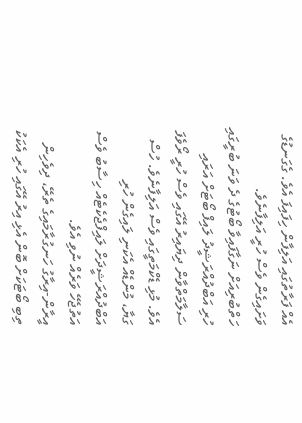އެއް ފަރާތުގައި އަލިފާން ހިފައިފަ އެވެ. ގެގަނޑުގެ ވަށައިގެން ވެސް ހުރީ އަލިފާނެވެ.
ހަތްބުރިއަށް ނަގާފައިވާ ބޯޓުގެ ދެ ވަނަ ބުރީގައި ހުރި އަބްދުއްރަޝީދު ލައިފް ބޯޓަށް އަރައި ސަލާމަތްވާން ދިޔައިރު އޭގައި ވެސް ހުރީ ރޯވެފަ އެވެ. މުޅި ޑެކްމަތީގައި ވެސް އަލިފާނެވެ. ހުސް ގަޔާ، މުންޑެއް އެކަނި ލައިގެން ހުރި އަބްދުއްރަޝީދަށް ލައިފްޖެކެޓެއް ހިސާބު ވެސް އަތުޖެހޭ ވަރެއް ނުވި އެވެ.
އީރާން-އިރާގު ހަނގުރާމައިގެ ތެރޭ، ދިވެހިން ތިބި ބޯޓަކަށް ބޮން އެޅި އިރު އޭގައި ހުރި އެކަކު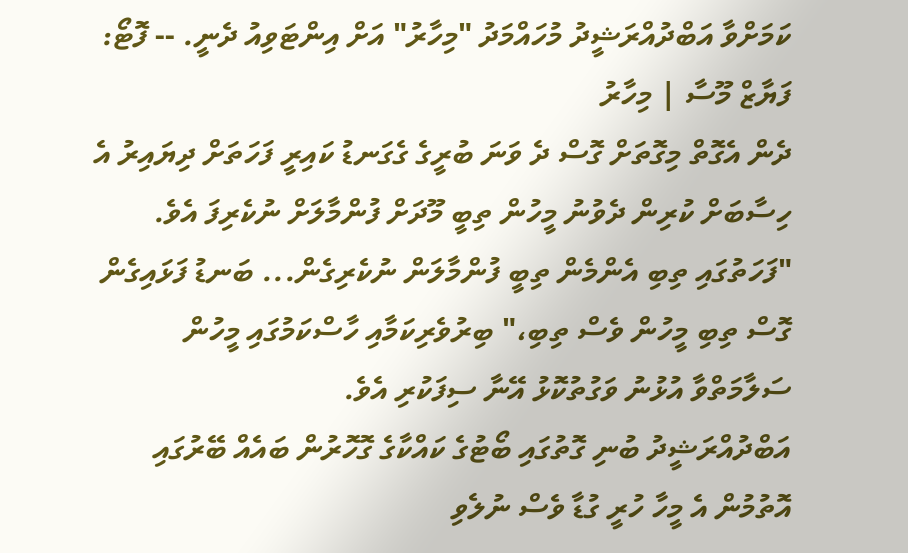ކަމަށްވާ އަބްދުއްރަޝީދު މުހައްމަދު "މިހާރު" އަށް އިންޓަވިއު ދެނީ. -- ފޮޓޯ: ފަޔާޒް މޫސާ | މިހާރު
ދެން އެގޮތް މިގޮތަށް ގޮސް ދެ ވަނަ ބުރީގެ ގެގަނޑު ކައިރީ ފަހަތަށް ދިޔައިރު އެ ހިސާބަށް ކުރިން ދެވުނު މީހުން ތިބީ މޫދަށް ފުންމާލަށް ނުކެރިފަ އެވެ.
"ފަހަތުގައި ތިބި އެންމެން ތިބީ ފުންމާލަން ނުކެރިގެން... ބަނޑު ފަޅައިގެން ގޮސް ތިބި މީހުން ވެސް ތިބި،" ބިރުވެރިކަމާއި ހާސްކަމުގައި މީހުން ސަލާމަތްވާ އުޅުނު ވަގުތުކޮޅު އޭނާ ސިފަކުރި އެވެ.
އަބްދުއްރަޝީދު ބުނި ގޮތުގައި ބޯޓުގެ ކައްކާގެ ގޮހޮރުން ބައެއް ބޭރުގައި އޮތުމުން އެ މީހާ ހުރީ ގުޑާ ވެސް ނުލެވި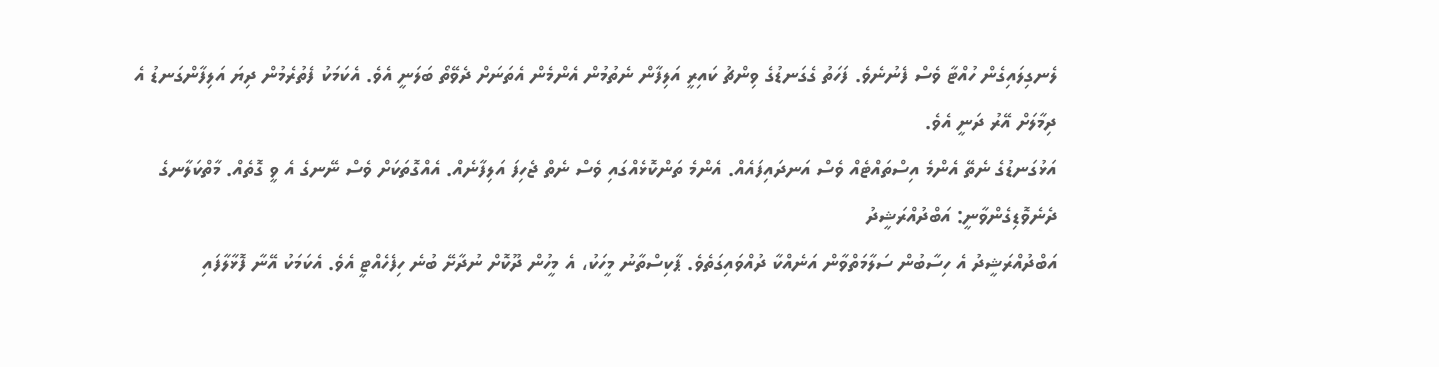ލެނގިލައިގެން ހުއްޓާ ވެސް ފެނުނެވެ. ފަހަތު ގެގަނޑުގެ ވިންޗު ކައިރީ އަލިފާން ނެތުމުން އެންމެން އެތަނަށް ދެވޭތޯ ބަލަނީ އެވެ. އެކަމަކު ފެތުރެމުން ދިޔަ އަލިފާންގަނޑު އެ ދިމާލަށް އޭރު ދަނީ އެވެ.
އަޅުގަނޑުގެ ނެތޭ އެންމެ އިސްތައްޓެއް ވެސް އަނދައިފައެއް. އެންމެ ތަންކޮޅެއްގައި ވެސް ނެތް ޖެހިފަ އަލިފާނެއް. އެއްގޮތަކަށް ވެސް ނޭނގެ އެ ވީ ގޮތެއް. މާތްކަލާނގެ ދެނެވޮޑިގެންވާނީ: އަބްދުއްރަޝީދު
އަބްދުއްރަޝީދު އެ ހިސާބުން ސަލާމަތްވާން އަނެއްކާ ދުއްވައިގަތެވެ. ޕާކިސްތާނު މީހަކު، އެ މީހުން ދޫކޮށް ނުދާށޭ ބުނެ ހިފެހެއްޓީ އެވެ. އެކަމަކު އޭނާ ފޮޅާލާފައި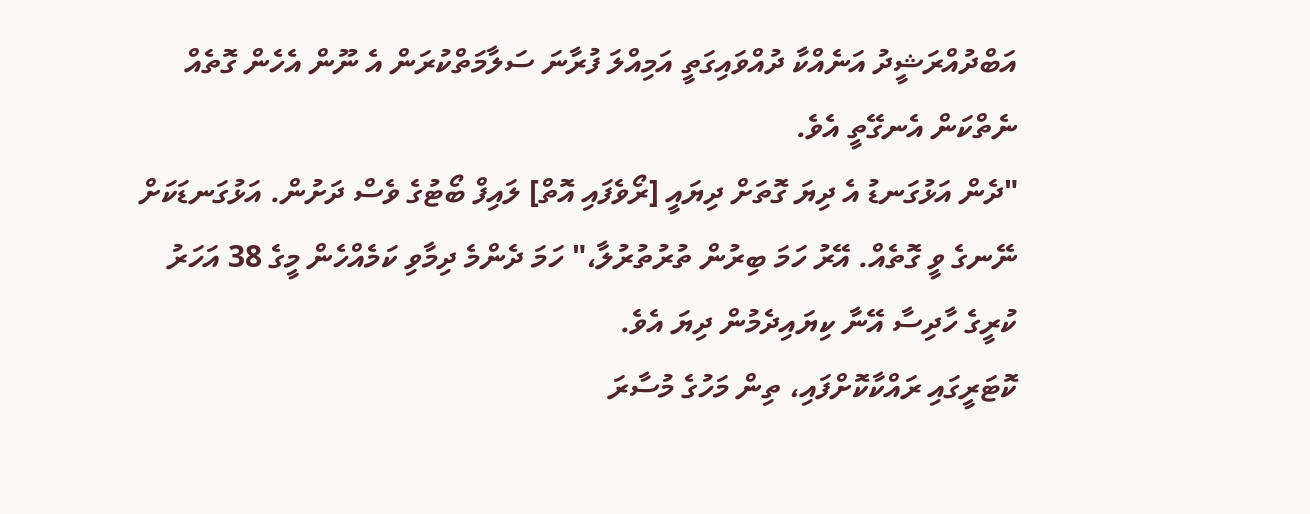އަބްދުއްރަޝީދު އަނެއްކާ ދުއްވައިގަތީ އަމިއްލަ ފުރާނަ ސަލާމަތްކުރަން އެ ނޫން އެހެން ގޮތެއް ނެތްކަން އެނގޭތީ އެވެ.
"ދެން އަޅުގަނޑު އެ ދިޔަ ގޮތަށް ދިޔައީ [ރޯވެފައި އޮތް] ލައިފް ބޯޓުގެ ވެސް ދަށުން. އަޅުގަނޑަކަށް ނޭނގެ ވީ ގޮތެއް. އޭރު ހަމަ ބިރުން ތުރުތުރުލާ،" ހަމަ ދެންމެ ދިމާވި ކަމެއްހެން މީގެ 38 އަހަރު ކުރީގެ ހާދިސާ އޭނާ ކިޔައިދެމުން ދިޔަ އެވެ.
ކޮޓަރީގައި ރައްކާކޮށްފައި، ތިން މަހުގެ މުސާރަ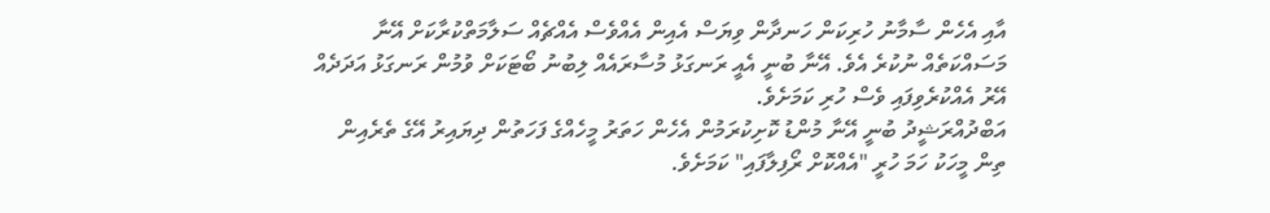އާއި އެހެން ސާމާނު ހުރިކަން ހަނދާން ވިޔަސް އެއިން އެއްވެސް އެއްޗެއް ސަލާމަތްކުރާކަށް އޭނާ މަސައްކަތެއް ނުކުރެ އެވެ. އޭނާ ބުނީ އެއީ ރަނގަޅު މުސާރައެއް ލިބުނު ބޯޓަކަށް ވުމުން ރަނގަޅު އަދަދެއް އޭރު އެއްކުރެވިފައި ވެސް ހުރި ކަމަށެވެ.
އަބްދުއްރަޝީދު ބުނީ އޭނާ މުންޑު ކޮށިކުރަމުން އެހެން ހަތަރު މީހެއްގެ ފަހަތުން ދިޔައިރު އޭގެ ތެރެއިން ތިން މީހަކު ހަމަ ހުރީ "އެއްކޮށް ރޯފިލާފައި" ކަމަށެވެ.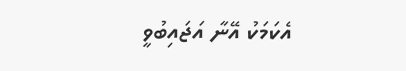އެކަމަކު އޭނާ އަޖައިބުވީ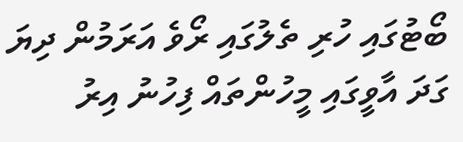ބޯޓުގައި ހުރި ތެލުގައި ރޯވެ އަރަމުން ދިޔަ ގަދަ އާވީގައި މީހުންތައް ފިހުނު އިރު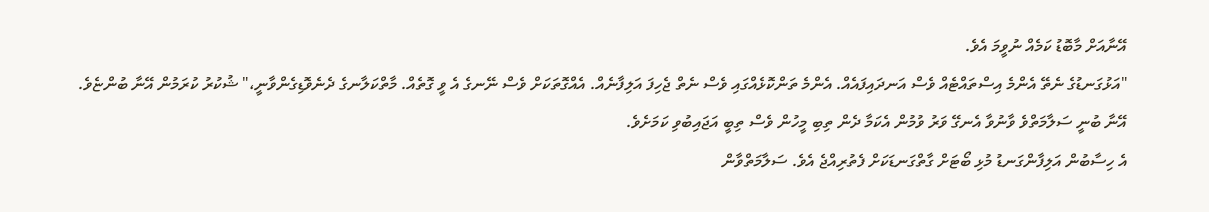އޭނާއަށް މާބޮޑު ކަމެއް ނުވީމަ އެވެ.
"އަޅުގަނޑުގެ ނެތޭ އެންމެ އިސްތައްޓެއް ވެސް އަނދައިފައެއް. އެންމެ ތަންކޮޅެއްގައި ވެސް ނެތް ޖެހިފަ އަލިފާނެއް. އެއްގޮތަކަށް ވެސް ނޭނގެ އެ ވީ ގޮތެއް. މާތްކަލާނގެ ދެނެވޮޑިގެންވާނީ،" ޝުކުރު ކުރަމުން އޭނާ ބުންޏެވެ.
އޭނާ ބުނީ ސަލާމަތްވެ ވާނުވާ އެނގޭ ވަރު ވުމުން އެކަމާ ދެން ތިބި މީހުން ވެސް ތިބީ އަޖައިބުވި ކަމަށެވެ.
އެ ހިސާބުން އަލިފާންގަނޑު މުޅި ބޯޓަށް ގާތްގަނޑަކަށް ފެތުރިއްޖެ އެވެ. ސަލާމަތްވާން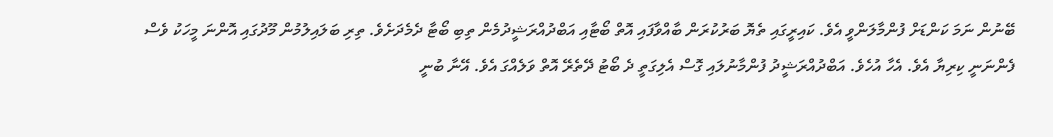ބޭނުން ނަމަ ކަންޑަށް ފުންމާލަންވީ އެވެ. ކައިރީގައި ތެޔޮ ބަރުކުރަން ބާއްވާފައި އޮތް ބޯޓާއި އަބްދުއްރަޝީދުމެން ތިބި ބޯޓާ ދެމެދަށެވެ. ތިރި ބަލައިލުމުން މޫދުގައި އޮންނަ މީހަކު ވެސް ފެންނަނީ ކިރިޔާ އެވެ. އެހާ އުހެވެ. އަބްދުއްރަޝީދު ފުންމާނުލައި ގޮސް އެލިގަތީ ދެ ބޯޓު ދޭތެރޭ އޮތް ވަލެއްގަ އެވެ. އޭނާ ބުނީ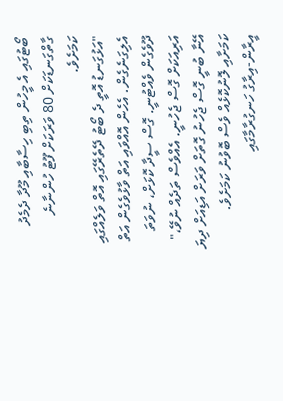ބޯޓުގައި އެ މީހުން ތިބި ހިސާބާއި މޫދާ ދެމެދު ގާތްގަނޑަކަށް 80 ވަރަކަށް ފޫޓު ހުންނާނެ ކަމަށެވެ.
"އަޅުގަނޑު އޮތީ ދެ ބޯޓު ދޭތެރޭގައި އޮތް ވަލެއްގައި އެލިގަނެގެން. އެހެން އޮއްވައި އަތް ވާޅުވެގެން އަތް ދޫވެގެން ވެއްޓުނީ. ގޮސް ސީދާ ކޮޅަށް، ނުވަތަ އަރިއަކަށް ގޮސް ޖެހުނީ. އެއްވެސް ތަދެއް ނުވޭ،" އޭނާ ބުނީ ގޮސް ޖެހުނު ގޮތަށް ވަރަށް އަޑިއަށް ދިޔަ ކަމަށާއި ލޮނުކޮޅެއް ވެސް ބޮވުނު ކަމަށެވެ.
އީރާން-އިރާގު ހަނގުރާމާގައި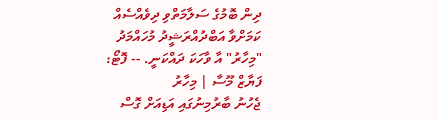ދިން ބޮމުގެ ސަލާމަތްވި ދިވެއްސެއް ކަމަށްވާ އަބްދުއްރަޝީދު މުހައްމަދު "މިހާރު" އާ ވާހަކަ ދައްކަނީ. -- ފޮޓޯ: ފަޔާޒް މޫސާ | މިހާރު
ޖެހުނު ބާރުމިނުގައި އަޑިއަށް ގޮސް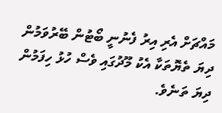މައްޗަށް އެރި އިރު ފެނުނީ ބޯޓުން ބޭރުވަމުން ދިޔަ ތެޔޮތަކާ އެކު މޫދުގައި ވެސް ހުޅު ހިފަމުން ދިޔަ ތަނެވެ.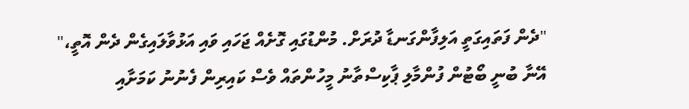"ދެން ފަތައިގަތީ އަލިފާންގަނޑާ ދުރަށް. މުންޑުގައި ގޮށެއް ޖަހައި ވައި އަޅުވާލައިގެން ދެން އޮތީ،"
އޭނާ ބުނީ ބޯޓުން ފުންމާލި ޕާކިސްތާނު މީހުންތައް ވެސް ކައިރިން ފެނުނު ކަމަށާއި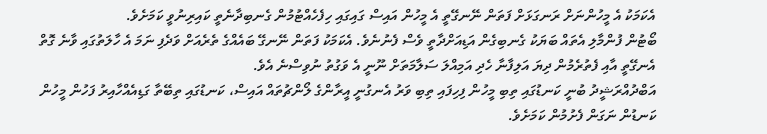އެކަމަކު އެ މީހުންނަށް ރަނގަޅަށް ފަތަން ނޭނގޭތީ އެ މީހުން އައިސް ގައިގައި ހިފެހެއްޓުމުން ގެނބިދާނެތީ ކައިރިނުވީ ކަމަށެވެ.
ބޯޓުން ފުންމާލި އެތައް ބަޔަކު ގެނބިގެން އަޑިއަށްދާތީ ވެސް ފެނުނެވެ. އެކަމަކު ފަތަން ނޭނގޭ ބައެއްގެ ތެރެއަށް ވަދެފި ނަމަ އެ ހާލަތުގައި ވާނެ ގޮތް އެނގޭތީ އާއި ފެތުރެމުން ދިޔަ އަލިފާނާ ހެދި އަމިއްލަ ސަލާމަތަށް ނޫނީ އެ ވަގުތު ނުވިސްނެ އެވެ.
އަބްދުއްރަޝީދު ބުނީ ކަނޑުގައި ތިބި މީހުން ފިހިފައި ތިބި ވަރު އެނގުނީ އީރާންގެ ލޯންޗުތައް އައިސް، ކަނޑުގައި ތިބޭތާ ގަޑިއެއްހާއިރު ފަހުން މީހުން ކަނޑުން ނަގަން ފެށުމުން ކަމަށެވެ.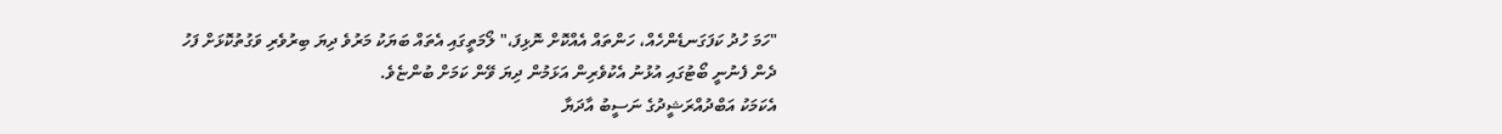"ހަމަ ހުދު ކަފަގަނޑެންހެއް، ހަންތައް އެއްކޮށް ނޮޅިފަ،" ލޯމަތީގައި އެތައް ބަޔަކު މަރުވެ ދިޔަ ބިރުވެރި ވަގުތުކޮޅަށް ފަހު ދެން ފެނުނީ ބޯޓުގައި އުޅުނު އެކުވެރިން އަޅަމުން ދިޔަ ވޭން ކަމަށް ބުންޏެވެ.
އެކަމަކު އަބްދުއްރަޝީދުގެ ނަސީބު އާދަޔާ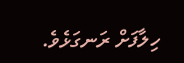ހިލާފަށް ރަނގަޅެވެ.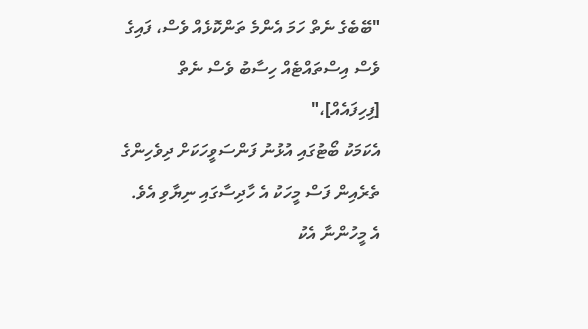"ބޭބެގެ ނެތް ހަމަ އެންމެ ތަންކޮޅެއް ވެސް، ފައިގެ ވެސް އިސްތައްޓެއް ހިސާބު ވެސް ނެތް [ފިހިފައެއް]،"
އެކަމަކު ބޯޓުގައި އުޅުނު ފަންސަވީހަކަށް ދިވެހިންގެ ތެރެއިން ފަސް މީހަކު އެ ހާދިސާގައި ނިޔާވި އެވެ. އެ މީހުންނާ އެކު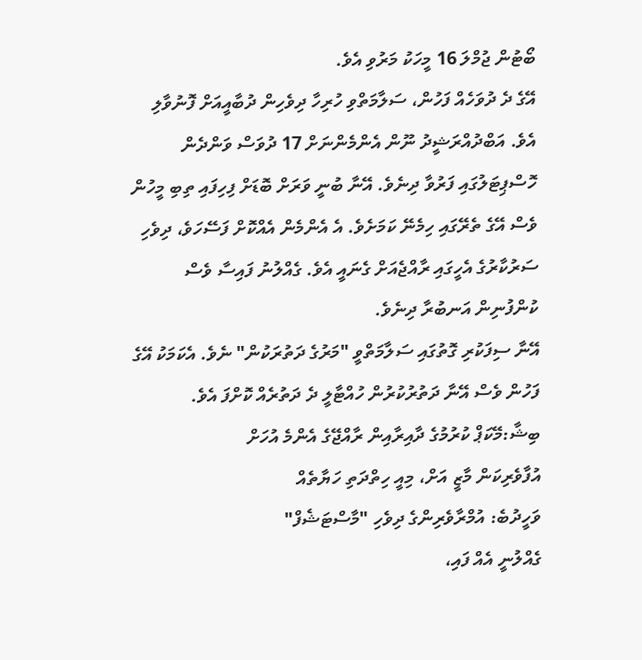ބޯޓުން ޖުމްލަ 16 މީހަކު މަރުވި އެވެ.
އޭގެ ދެ ދުވަހެއް ފަހުން، ސަލާމަތްވި ހުރިހާ ދިވެހިން ދުބާއީއަށް ފޮނުވާލި އެވެ. އަބްދުއްރަޝީދު ނޫން އެންމެންނަށް 17 ދުވަސް ވަންދެން ހޮސްޕިޓަލުގައި ފަރުވާ ދިނެވެ. އޭނާ ބުނީ ވަރަށް ބޮޑަށް ފިހިފައި ތިބި މީހުން ވެސް އޭގެ ތެރޭގައި ހިމެނޭ ކަމަށެވެ. އެ އެންމެން އެއްކޮށް ފަސޭހަވެ، ދިވެހި ސަރުކާރުގެ އެހީގައި ރާއްޖެއަށް ގެނައީ އެވެ. ގެއްލުނު ފައިސާ ވެސް ކުންފުނިން އަނބުރާ ދިނެވެ.
އޭނާ ސިފަކުރި ގޮތުގައި ސަލާމަތްވީ "މަރުގެ ދަތުރަކުން" ނެވެ. އެކަމަކު އޭގެ ފަހުން ވެސް އޭނާ ދަތުރުކުރުން ހުއްޓާލީ ދެ ދަތުރެއް ކޮށްފަ އެވެ.
ބިޝާ:މޭކަޕް ކުރުމުގެ ދާއިރާއިން ރާއްޖޭގެ އެންމެ އުހަށް
އުފާވެރިކަން މާޒީ އަށް، މިއީ ހިތްދަތި ހަޔާތެއް
ވަހީދުބެ: އުމްރާވެރިންގެ ދިވެހި "މާސްޓަޝެފް"
ގެއްލުނީ އެއް ފައި،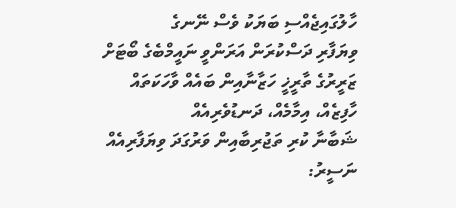ހާލުގައިޖެއްސި ބަޔަކު ވެސް ނޭނގެ
ވިޔަފާރި ދަސްކުރަން އަރަންވީ ނައީމްބެގެ ބޯޓަށް
ޒަރީރުގެ ތާރީޚީ ހަޒާނާއިން ބައެއް ވާހަކަތައް
ހާފިޒެއް، އިމާމެއް، ދަނޑުވެރިއެއް
ޝަބާނާ ކުރި ތަޖުރިބާއިން ވަރުގަދަ ވިޔަފާރިއެއް
ނަސީރު: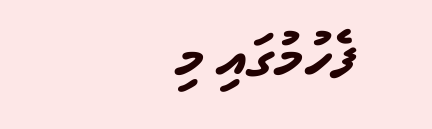ފެހުމުގައި މި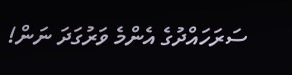ސަރަހައްދުގެ އެންމެ ވަރުގަދަ ނަން!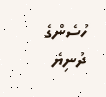ހުސެންގެ ދުނިޔެ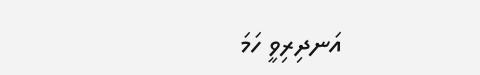އަނދިރިވީ ހަމަ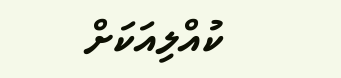ކުއްލިއަކަށް